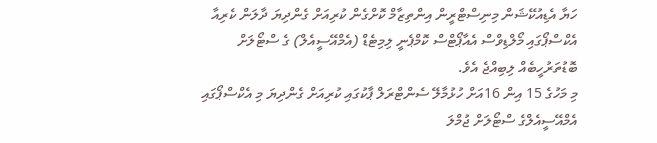ހަޔާ އެޑިއުކޭޝަން މިނިސްޓްރީން އިންތިޒާމް ކޮށްގެން ކުރިއަށް ގެންދިޔަ ދާލަން ކެރިއާ އެކްސްޕޯގައި މޯލްޑިވްސް އެއާޕޯޓްސް ކޮމްޕެނީ ލިމިޓެޑް (އެމްއޭސީއެލް) ގެ ސްޓޯލަށް ބޮޑުތަރުހީބެއް ލިބިއްޖެ އެވެ.
މި މަހުގެ 15 އިން 16އަށް ހުޅުމާލޭ ސެންޓްރަލް ޕާކުގައި ކުރިއަށް ގެންދިޔަ މި އެކްސްޕޯގައި އެމްއޭސީއެލްގެ ސްޓޯލަށް ޖުމްލަ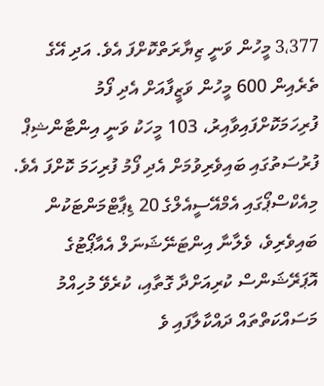3،377 މީހުން ވަނީ ޒިޔާރަތްކޮށްފަ އެވެ. އަދި އޭގެ ތެރެއިން 600 މީހުން ވަޒީފާއަށް އެދި ފޯމު ފުރިހަމަކޮށްފައިވާއިރު، 103 މީހަކު ވަނީ އިންޓާންޝިޕް ފުރުސަތުގައި ބައިވެރިވުމަށް އެދި ފޯމު ފުރިހަމަ ކޮށްފަ އެވެ. މިއެކްސްޕޯގައި އެމްއޭސީއެލްގެ 20 ޑިޕާޓްމަންޓަކުން ބައިވެރިވެ، ވެލާނާ އިންޓަނޭޝަނަލް އެއާޕޯޓުގެ އޮޕަރޭޝަންސް ކުރިއަށްދާ ގޮތާއި، ކުރެވޭ މުހިއްމު މަސައްކަތްތައް ދައްކާލާފައި ވެ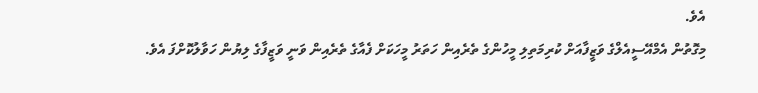އެވެ.
މިގޮތުން އެމްއޭސީއެލްގެ ވަޒީފާއަށް ކުރިމަތިލި މީހުންގެ ތެރެއިން ހަތަރު މީހަކަށް ފެއާގެ ތެރެއިން ވަނީ ވަޒީފާގެ ލިޔުން ހަވާލުކޮށްފަ އެވެ.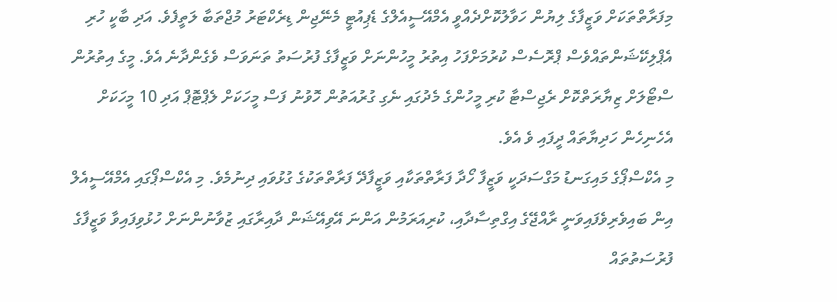މިފަރާތްތަކަށް ވަޒީފާގެ ލިޔުން ހަވާލުކޮށްދެއްވީ އެމްއޭސީއެލްގެ ޑެޕިއުޓީ މެނޭޖިން ޑިރެކްޓަރު މުޖްތަބާ ލަތީފެވެ. އަދި ބާކީ ހުރި އެޕްލިކޭޝަންތައްވެސް ޕްރޮސެސް ކުރުމަށްފަހު އިތުރު މީހުންނަށް ވަޒީފާގެ ފުރުސަތު ތަނަވަސް ވެގެންދާނެ އެވެ. މީގެ އިތުރުން ސްޓޯލަށް ޒިޔާރަތްކޮށް ރެޖިސްޓާ ކުރި މީހުންގެ މެދުގައި ނެގި ގުރުއަތުން ހޮވުނު ފަސް މީހަކަށް ލެޕްޓޮޕް އަދި 10 މީހަކަށް އެހެނިހެން ހަދިޔާތައް ދީފައި ވެ އެވެ.
މި އެކްސްޕޯގެ މައިގަނޑު މަގްސަދަކީ ވަޒީފާ ހޯދާ ފަރާތްތަކާއި ވަޒީފާދޭ ފަރާތްތަކުގެ ގުޅުވައި ދިނުމެވެ. މި އެކްސްޕޯގައި އެމްއޭސީއެލް އިން ބައިވެރިވެފައިވަނީ ރާއްޖޭގެ އިގްތިސާދާއި، ކުރިއަރަމުން އަންނަ އޭވިއޭޝަން ދާއިރާގައި ޒުވާނުންނަށް ހުޅުވިފައިވާ ވަޒީފާގެ ފުރުސަތުތައް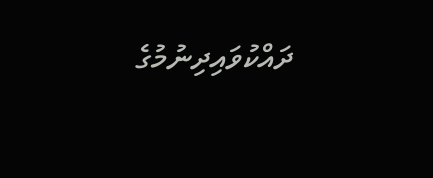ދައްކުވައިދިނުމުގެ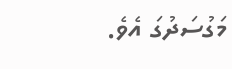މަގުސަދުގަ އެވެ.